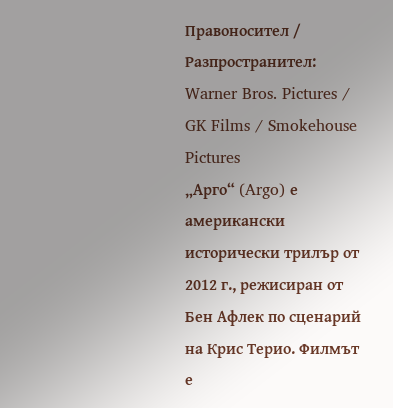Правоносител / Разпространител: Warner Bros. Pictures / GK Films / Smokehouse Pictures
„Арго“ (Argo) е американски исторически трилър от 2012 г., режисиран от Бен Афлек по сценарий на Крис Терио. Филмът е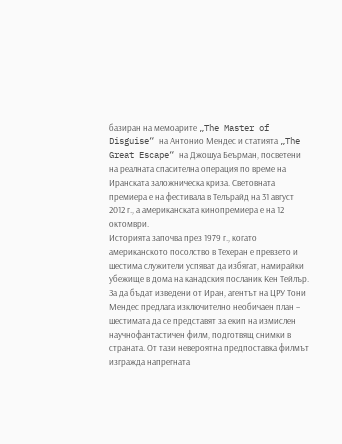базиран на мемоарите „The Master of Disguise“ на Антонио Мендес и статията „The Great Escape“ на Джошуа Беърман, посветени на реалната спасителна операция по време на Иранската заложническа криза. Световната премиера е на фестивала в Телърайд на 31 август 2012 г., а американската кинопремиера е на 12 октомври.
Историята започва през 1979 г., когато американското посолство в Техеран е превзето и шестима служители успяват да избягат, намирайки убежище в дома на канадския посланик Кен Тейлър. За да бъдат изведени от Иран, агентът на ЦРУ Тони Мендес предлага изключително необичаен план – шестимата да се представят за екип на измислен научнофантастичен филм, подготвящ снимки в страната. От тази невероятна предпоставка филмът изгражда напрегната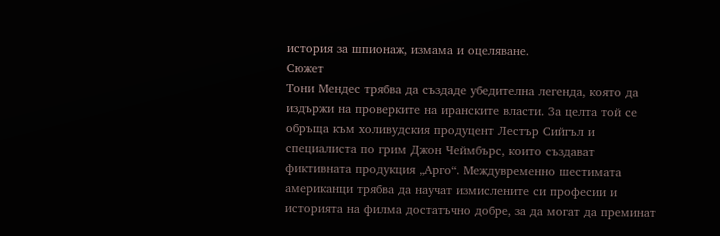история за шпионаж, измама и оцеляване.
Сюжет
Тони Мендес трябва да създаде убедителна легенда, която да издържи на проверките на иранските власти. За целта той се обръща към холивудския продуцент Лестър Сийгъл и специалиста по грим Джон Чеймбърс, които създават фиктивната продукция „Арго“. Междувременно шестимата американци трябва да научат измислените си професии и историята на филма достатъчно добре, за да могат да преминат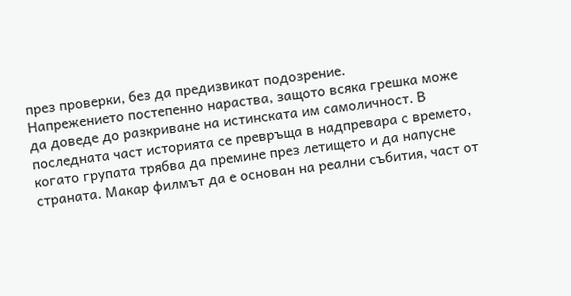през проверки, без да предизвикат подозрение.
Напрежението постепенно нараства, защото всяка грешка може да доведе до разкриване на истинската им самоличност. В последната част историята се превръща в надпревара с времето, когато групата трябва да премине през летището и да напусне страната. Макар филмът да е основан на реални събития, част от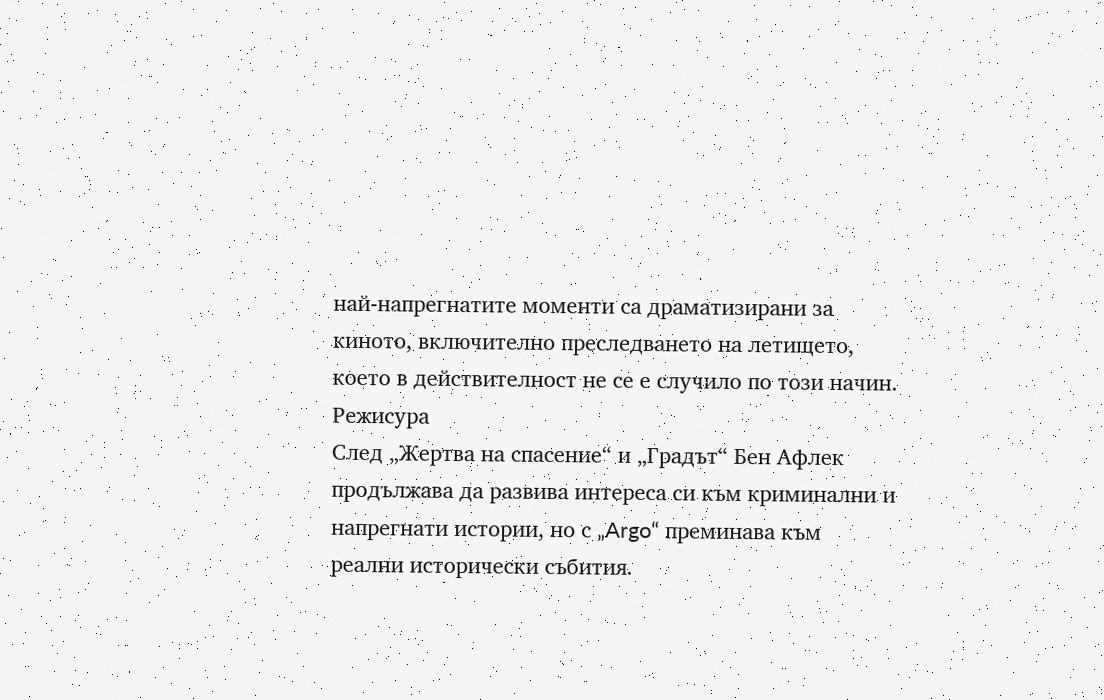най-напрегнатите моменти са драматизирани за киното, включително преследването на летището, което в действителност не се е случило по този начин.
Режисура
След „Жертва на спасение“ и „Градът“ Бен Афлек продължава да развива интереса си към криминални и напрегнати истории, но с „Argo“ преминава към реални исторически събития.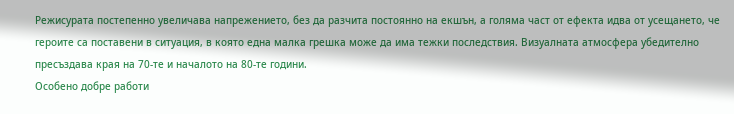Режисурата постепенно увеличава напрежението, без да разчита постоянно на екшън, а голяма част от ефекта идва от усещането, че героите са поставени в ситуация, в която една малка грешка може да има тежки последствия. Визуалната атмосфера убедително пресъздава края на 70-те и началото на 80-те години.
Особено добре работи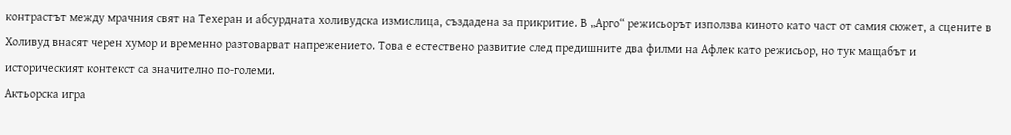контрастът между мрачния свят на Техеран и абсурдната холивудска измислица, създадена за прикритие. В „Арго“ режисьорът използва киното като част от самия сюжет, а сцените в Холивуд внасят черен хумор и временно разтоварват напрежението. Това е естествено развитие след предишните два филми на Афлек като режисьор, но тук мащабът и историческият контекст са значително по-големи.
Актьорска игра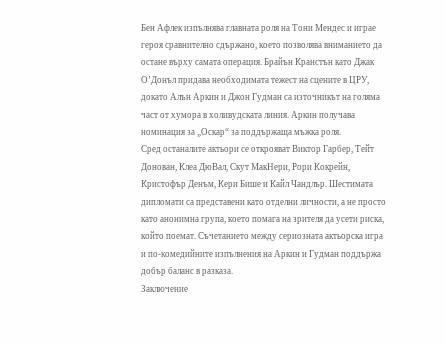Бен Афлек изпълнява главната роля на Тони Мендес и играе героя сравнително сдържано, което позволява вниманието да остане върху самата операция. Брайън Кранстън като Джак О’Донъл придава необходимата тежест на сцените в ЦРУ, докато Алън Аркин и Джон Гудман са източникът на голяма част от хумора в холивудската линия. Аркин получава номинация за „Оскар“ за поддържаща мъжка роля.
Сред останалите актьори се открояват Виктор Гарбер, Тейт Донован, Клеа ДюВал, Скут МакНери, Рори Кокрейн, Кристофър Денъм, Кери Бише и Кайл Чандлър. Шестимата дипломати са представени като отделни личности, а не просто като анонимна група, което помага на зрителя да усети риска, който поемат. Съчетанието между сериозната актьорска игра и по-комедийните изпълнения на Аркин и Гудман поддържа добър баланс в разказа.
Заключение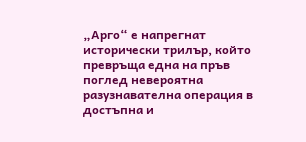„Арго“ е напрегнат исторически трилър, който превръща една на пръв поглед невероятна разузнавателна операция в достъпна и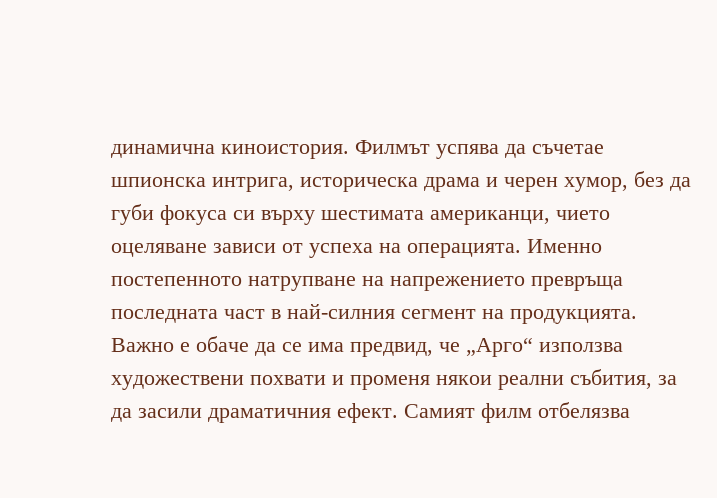динамична киноистория. Филмът успява да съчетае шпионска интрига, историческа драма и черен хумор, без да губи фокуса си върху шестимата американци, чието оцеляване зависи от успеха на операцията. Именно постепенното натрупване на напрежението превръща последната част в най-силния сегмент на продукцията.
Важно е обаче да се има предвид, че „Арго“ използва художествени похвати и променя някои реални събития, за да засили драматичния ефект. Самият филм отбелязва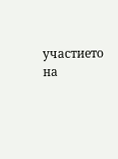участието на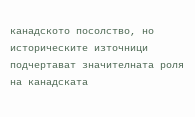канадското посолство, но историческите източници подчертават значителната роля на канадската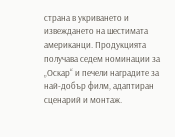страна в укриването и извеждането на шестимата американци. Продукцията получава седем номинации за „Оскар“ и печели наградите за най-добър филм, адаптиран сценарий и монтаж.